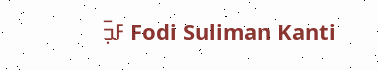Fodi Suliman Kanti ߓߏ߲߫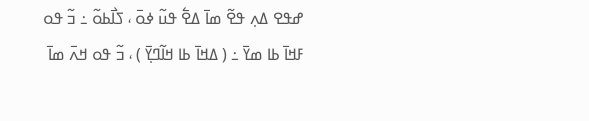ߝߟߐ ߡߍ߲ ߟߐ߬ ߘߊ߫ ߡߐ߱ ߟߎ߬ ߦߋ߫ ، ߖߊ߯ߕߋ߬ ߸ ߏ߬ ߟߋ ߓߞߊ߫ ߕߊ ߘߌ߫ ߸ ( ߡߞߊ߫ ߕߊ ߞߊ߬ߣߌ߲߫ ) ، ߏ߬ ߟߋ ߞߍ߫ ߘߊ߫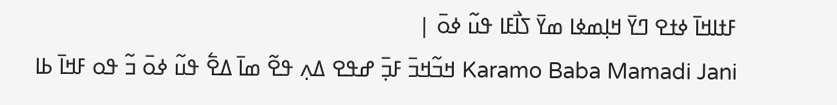ߓߙߊߞߊ߫ ߦߙߐ ߣߌ߫ ߞߊ߲ߘߦߊ ߘߌ߫ ߖߊ߯ߓߊ ߟߎ߬ ߦߋ߫ |
Karamo Baba Mamadi Jani ߞߏ߬ߞߏ߫ ߓߏ߲߫ ߝߟߐ ߡߍ߲ ߟߐ߬ ߘߊ߫ ߡߐ߱ ߟߎ߬ ߦߋ߫ ߏ߬ ߟߋ ߓߞߊ߫ ߕߊ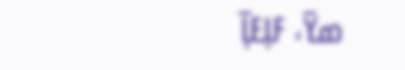ߘߌ߫، ߓߊ߲ߓߊ߲߫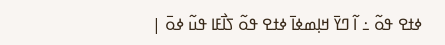ߦߙߐ ߟߋ߬ ߸ ߊ߬ ߣߌ߫ ߞߊ߲ߘߦߊ߫ ߦߙߐ ߟߋ߬ ߖߊ߯ߓߊ ߟߎ߬ ߦߋ߫ |